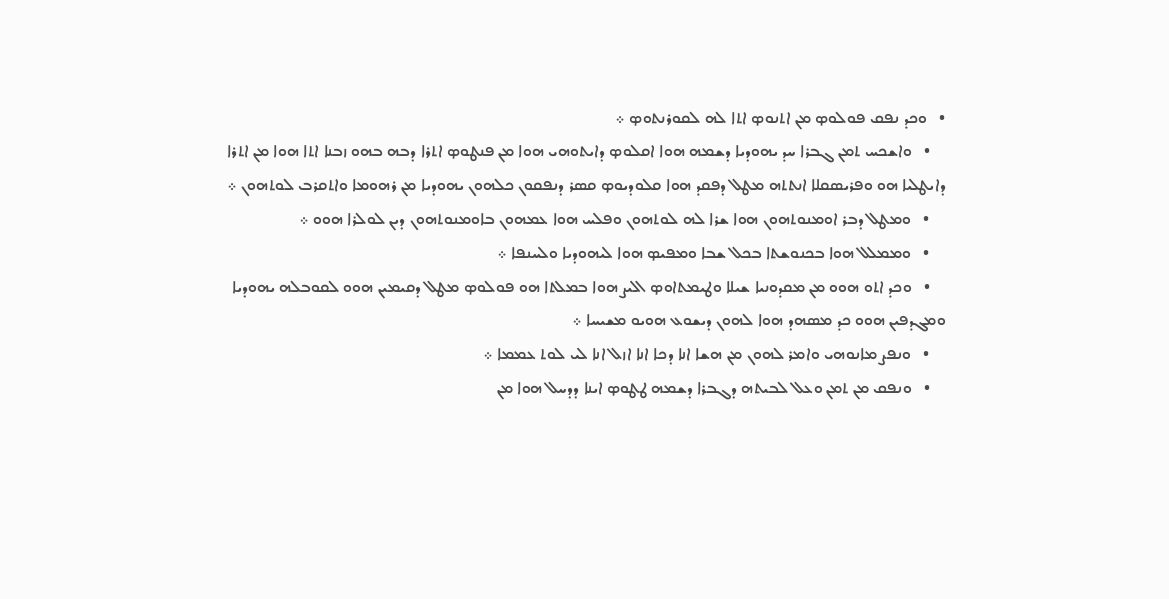•   ܘܟܕ ܢܦܩ ܦܘܠܘܤ ܡܢ ܐܬܢܘܤ ܐܬܐ ܠܗ ܠܩܘܪܢܬܘܤ ܀
    •   ܘܐܫܟܚ ܬܡܢ ܓܒܪܐ ܚܕ ܝܗܘܕܝܐ ܕܫܡܗ ܗܘܐ ܐܩܠܘܤ ܕܐܝܬܘܗܝ ܗܘܐ ܡܢ ܦܢܛܘܤ ܐܬܪܐ ܕܒܗ ܒܗܘ ܙܒܢܐ ܐܬܐ ܗܘܐ ܡܢ ܐܬܪܐ ܕܐܝܛܠܝܐ ܗܘ ܘܦܪܝܤܩܠܐ ܐܢܬܬܗ ܡܛܠ ܕܦܩܕ ܗܘܐ ܩܠܘܕܝܘܤ ܩܤܪ ܕܢܦܩܘܢ ܟܠܗܘܢ ܝܗܘܕܝܐ ܡܢ ܪܗܘܡܐ ܘܐܬܩܪܒ ܠܘܬܗܘܢ ܀
    •   ܘܡܛܠ ܕܒܪ ܐܘܡܢܘܬܗܘܢ ܗܘܐ ܫܪܐ ܠܗ ܠܘܬܗܘܢ ܘܦܠܚ ܗܘܐ ܥܡܗܘܢ ܒܐܘܡܢܘܬܗܘܢ ܕܝܢ ܠܘܠܪܐ ܗܘܘ ܀
    •   ܘܡܡܠܠ ܗܘܐ ܒܟܢܘܫܬܐ ܒܟܠ ܫܒܐ ܘܡܦܝܤ ܗܘܐ ܠܝܗܘܕܝܐ ܘܠܚܢܦܐ ܀
    •   ܘܟܕ ܐܬܘ ܗܘܘ ܡܢ ܡܩܕܘܢܝܐ ܫܝܠܐ ܘܛܝܡܬܐܘܤ ܐܠܝܨ ܗܘܐ ܒܡܠܬܐ ܗܘ ܦܘܠܘܤ ܡܛܠ ܕܩܝܡܝܢ ܗܘܘ ܠܩܘܒܠܗ ܝܗܘܕܝܐ ܘܡܓܕܦܝܢ ܗܘܘ ܟܕ ܡܤܗܕ ܗܘܐ ܠܗܘܢ ܕܝܫܘܥ ܗܘܝܘ ܡܫܝܚܐ ܀
    •   ܘܢܦܨ ܡܐܢܘܗܝ ܘܐܡܪ ܠܗܘܢ ܡܢ ܗܫܐ ܐܢܐ ܕܟܐ ܐܢܐ ܐܙܠ ܐܢܐ ܠܝ ܠܘܬ ܥܡܡܐ ܀
    •   ܘܢܦܩ ܡܢ ܬܡܢ ܘܥܠ ܠܒܝܬܗ ܕܓܒܪܐ ܕܫܡܗ ܛܛܘܤ ܐܝܢܐ ܕܕܚܠ ܗܘܐ ܡܢ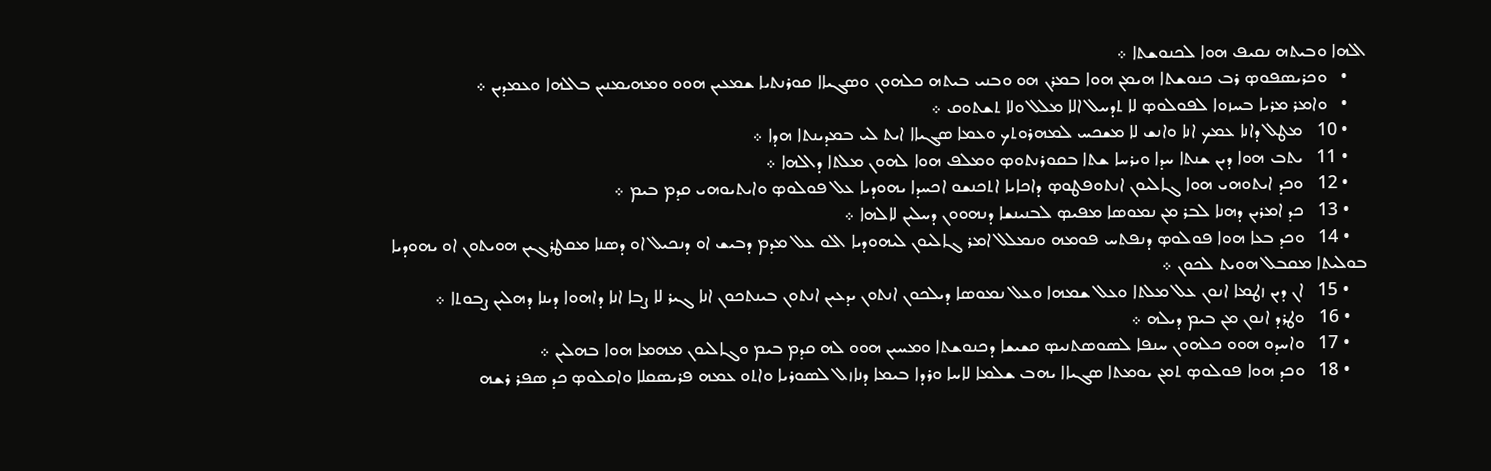ܐܠܗܐ ܘܒܝܬܗ ܢܩܝܦ ܗܘܐ ܠܟܢܘܫܬܐ ܀
    •   ܘܟܪܝܤܦܘܤ ܪܒ ܟܢܘܫܬܐ ܗܝܡܢ ܗܘܐ ܒܡܪܢ ܗܘ ܘܒܢܝ ܒܝܬܗ ܟܠܗܘܢ ܘܤܓܝܐܐ ܩܘܪܢܬܝܐ ܫܡܥܝܢ ܗܘܘ ܘܡܗܝܡܢܝܢ ܒܐܠܗܐ ܘܥܡܕܝܢ ܀
    •   ܘܐܡܪ ܡܪܝܐ ܒܚܙܘܐ ܠܦܘܠܘܤ ܠܐ ܬܕܚܠ ܐܠܐ ܡܠܠ ܘܠܐ ܬܫܬܘܩ ܀
    • 10   ܡܛܠ ܕܐܢܐ ܥܡܟ ܐܢܐ ܘܐܢܫ ܠܐ ܡܫܟܚ ܠܡܗܪܘܬܟ ܘܥܡܐ ܤܓܝܐܐ ܐܝܬ ܠܝ ܒܡܕܝܢܬܐ ܗܕܐ ܀
    • 11   ܝܬܒ ܗܘܐ ܕܝܢ ܫܢܬܐ ܚܕܐ ܘܝܪܚܐ ܫܬܐ ܒܩܘܪܢܬܘܤ ܘܡܠܦ ܗܘܐ ܠܗܘܢ ܡܠܬܐ ܕܐܠܗܐ ܀
    • 12   ܘܟܕ ܐܝܬܘܗܝ ܗܘܐ ܓܐܠܝܘܢ ܐܢܬܘܦܛܘܤ ܕܐܟܐܝܐ ܐܬܟܢܫܘ ܐܟܚܕܐ ܝܗܘܕܝܐ ܥܠ ܦܘܠܘܤ ܘܐܝܬܝܘܗܝ ܩܕܡ ܒܝܡ ܀
    • 13   ܟܕ ܐܡܪܝܢ ܕܗܢܐ ܠܒܪ ܡܢ ܢܡܘܤܐ ܡܦܝܤ ܠܒܢܝܢܫܐ ܕܢܗܘܘܢ ܕܚܠܝܢ ܠܐܠܗܐ ܀
    • 14   ܘܟܕ ܒܥܐ ܗܘܐ ܦܘܠܘܤ ܕܢܦܬܚ ܦܘܡܗ ܘܢܡܠܠ ܐܡܪ ܓܐܠܝܘܢ ܠܝܗܘܕܝܐ ܐܠܘ ܥܠ ܡܕܡ ܕܒܝܫ ܐܘ ܕܢܟܝܠ ܐܘ ܕܤܢܐ ܡܩܛܪܓܝܢ ܗܘܝܬܘܢ ܐܘ ܝܗܘܕܝܐ ܒܘܠܝܬܐ ܡܩܒܠ ܗܘܝܬ ܠܟܘܢ ܀
    • 15   ܐܢ ܕܝܢ ܙܛܡܐ ܐܢܘܢ ܥܠ ܡܠܬܐ ܘܥܠ ܫܡܗܐ ܘܥܠ ܢܡܘܤܐ ܕܝܠܟܘܢ ܐܢܬܘܢ ܝܕܥܝܢ ܐܢܬܘܢ ܒܝܢܬܟܘܢ ܐܢܐ ܓܝܪ ܠܐ ܨܒܐ ܐܢܐ ܕܐܗܘܐ ܕܝܢܐ ܕܗܠܝܢ ܨܒܘܬܐ ܀
    • 16   ܘܛܪܕ ܐܢܘܢ ܡܢ ܒܝܡ ܕܝܠܗ ܀
    • 17   ܘܐܚܕܘ ܗܘܘ ܟܠܗܘܢ ܚܢܦܐ ܠܤܘܤܬܢܝܤ ܩܫܝܫܐ ܕܟܢܘܫܬܐ ܘܡܚܝܢ ܗܘܘ ܠܗ ܩܕܡ ܒܝܡ ܘܓܐܠܝܘܢ ܡܗܡܐ ܗܘܐ ܒܗܠܝܢ ܀
    • 18   ܘܟܕ ܗܘܐ ܦܘܠܘܤ ܬܡܢ ܝܘܡܬܐ ܤܓܝܐܐ ܝܗܒ ܫܠܡܐ ܠܐܚܐ ܘܪܕܐ ܒܝܡܐ ܕܢܐܙܠ ܠܤܘܪܝܐ ܘܐܬܘ ܥܡܗ ܦܪܝܤܩܠܐ ܘܐܩܠܘܤ ܟܕ ܤܦܪ ܪܫܗ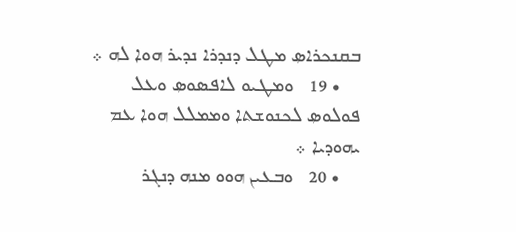ܒܩܢܟܪܐܤ ܡܛܠ ܕܢܕܪܐ ܢܕܝܪ ܗܘܐ ܠܗ ܀
    • 19   ܘܡܛܝܘ ܠܐܦܤܘܤ ܘܥܠ ܦܘܠܘܤ ܠܟܢܘܫܬܐ ܘܡܡܠܠ ܗܘܐ ܥܡ ܝܗܘܕܝܐ ܀
    • 20   ܘܒܥܝܢ ܗܘܘ ܡܢܗ ܕܢܓܪ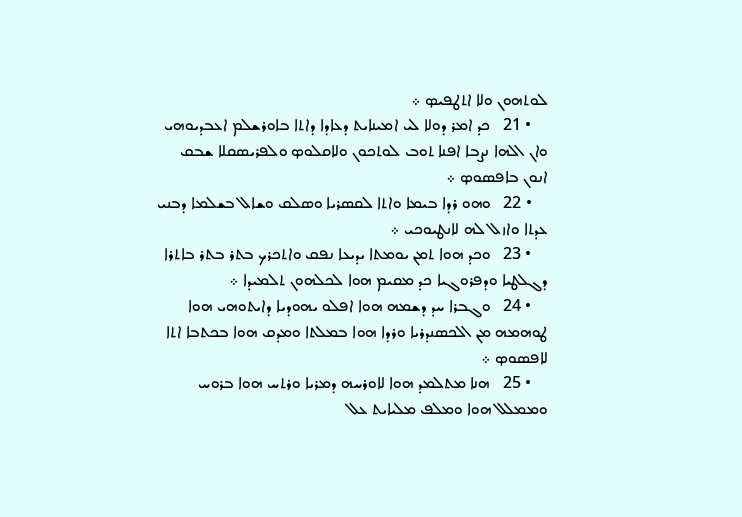ܠܘܬܗܘܢ ܘܠܐ ܐܬܛܦܝܤ ܀
    • 21   ܟܕ ܐܡܪ ܕܘܠܐ ܠܝ ܐܡܝܢܐܝܬ ܕܥܐܕܐ ܕܐܬܐ ܒܐܘܪܫܠܡ ܐܥܒܕܝܘܗܝ ܘܐܢ ܐܠܗܐ ܢܨܒܐ ܐܦܢܐ ܬܘܒ ܠܘܬܟܘܢ ܘܠܐܩܠܘܤ ܘܠܦܪܝܤܩܠܐ ܫܒܩ ܐܢܘܢ ܒܐܦܤܘܤ ܀
    • 22   ܘܗܘ ܪܕܐ ܒܝܡܐ ܘܐܬܐ ܠܩܤܪܝܐ ܘܤܠܩ ܘܫܐܠ ܒܫܠܡܐ ܕܒܢܝ ܥܕܬܐ ܘܐܙܠ ܠܗ ܠܐܢܛܝܘܟܝ ܀
    • 23   ܘܟܕ ܗܘܐ ܬܡܢ ܝܘܡܬܐ ܝܕܝܥܐ ܢܦܩ ܘܐܬܟܪܟ ܒܬܪ ܒܬܪ ܒܐܬܪܐ ܕܓܠܛܝܐ ܘܕܦܪܘܓܝܐ ܟܕ ܡܩܝܡ ܗܘܐ ܠܟܠܗܘܢ ܬܠܡܝܕܐ ܀
    • 24   ܘܓܒܪܐ ܚܕ ܕܫܡܗ ܗܘܐ ܐܦܠܘ ܝܗܘܕܝܐ ܕܐܝܬܘܗܝ ܗܘܐ ܛܘܗܡܗ ܡܢ ܐܠܟܤܢܕܪܝܐ ܘܪܕܐ ܗܘܐ ܒܡܠܬܐ ܘܡܕܩ ܗܘܐ ܒܟܬܒܐ ܐܬܐ ܠܐܦܤܘܤ ܀
    • 25   ܗܢܐ ܡܬܠܡܕ ܗܘܐ ܠܐܘܪܚܗ ܕܡܪܝܐ ܘܪܬܚ ܗܘܐ ܒܪܘܚ ܘܡܡܠܠ ܗܘܐ ܘܡܠܦ ܡܠܝܐܝܬ ܥܠ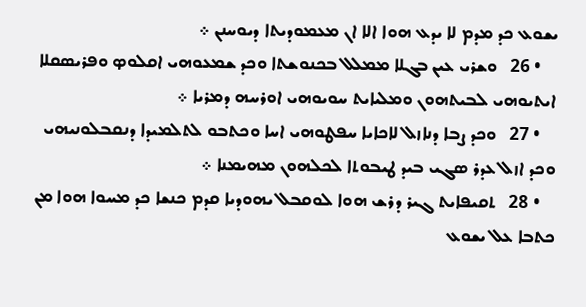ܝܫܘܥ ܟܕ ܡܕܡ ܠܐ ܝܕܥ ܗܘܐ ܐܠܐ ܐܢ ܡܥܡܘܕܝܬܐ ܕܝܘܚܢܢ ܀
    • 26   ܘܫܪܝ ܥܝܢ ܒܓܠܐ ܡܡܠܠ ܒܟܢܘܫܬܐ ܘܟܕ ܫܡܥܘܗܝ ܐܩܠܘܤ ܘܦܪܝܤܩܠܐ ܐܝܬܝܘܗܝ ܠܒܝܬܗܘܢ ܘܡܠܝܐܝܬ ܚܘܝܘܗܝ ܐܘܪܚܗ ܕܡܪܝܐ ܀
    • 27   ܘܟܕ ܨܒܐ ܕܢܐܙܠ ܠܐܟܐܝܐ ܚܦܛܘܗܝ ܐܚܐ ܘܟܬܒܘ ܠܬܠܡܝܕܐ ܕܢܩܒܠܘܢܝܗܝ ܘܟܕ ܐܙܠ ܥܕܪ ܤܓܝ ܒܝܕ ܛܝܒܘܬܐ ܠܟܠܗܘܢ ܡܗܝܡܢܐ ܀
    • 28   ܬܩܝܦܐܝܬ ܓܝܪ ܕܪܫ ܗܘܐ ܠܘܩܒܠ ܝܗܘܕܝܐ ܩܕܡ ܟܢܫܐ ܟܕ ܡܚܘܐ ܗܘܐ ܡܢ ܟܬܒܐ ܥܠ ܝܫܘܥ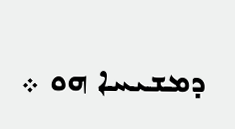ܕܡܫܝܚܐ ܗܘ ܀